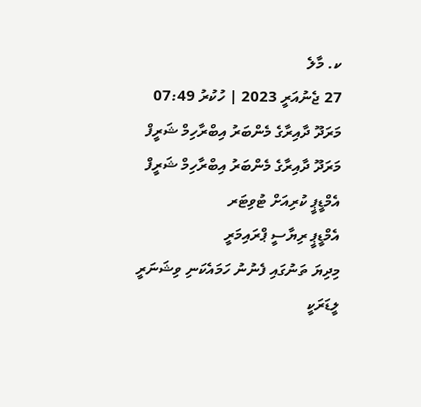ކ. މާލެ
27 ޖެނުއަރީ 2023 | ހުކުރު 07:49
މަރަދޫ ދާއިރާގެ މެންބަރު އިބްރާހިމް ޝަރީފް
މަރަދޫ ދާއިރާގެ މެންބަރު އިބްރާހިމް ޝަރީފް
އެމްޑީޕީ ކުރިއަށް ޓުވިޓަރ
އެމްޑީޕީ ރިޔާސީ ޕްރައިމަރީ
މިދިޔަ ތަނުގައި ފެނުނު ހަމައެކަނި ވިޝަނަރީ ލީޑަރަކީ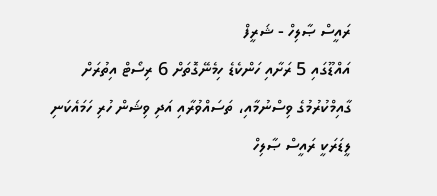ރައީސް ޞާލިހް - ޝަރީފް
އައްޑޫގައި 5 ރަށާއި ހަންކެޑެ ހިމެނޭގޮތަށް 6 ރިސޯޓް އިތުރަށް ގާއިމްކުރުމުގެ ވިސްނުމާއި، ތަސައްވުރާއި އަދި ވިޝަން ހުރި ހަމައެކަނި ލީޑަރަކީ ރައީސް ޞާލިހް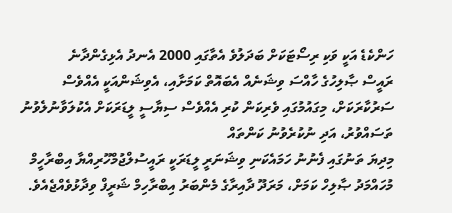ހަންކެޑެ އަކީ ވަކި ރިސޯޓަކަށް ބަދަލުވެ އެތާގައި 2000 އެނދު އެޅިގެންދާނެ
ރައީސް ޞާލިހުގެ ހާއްސަ ވިޝަނެއް އެބައޮތް ކަމަށާއި، އެވިޝަންއަކީ އެއްވެސް ސަރުކާރަކަށް، މިގައުމުގައި ވެރިކަން ކުރި އެއްވެސް ސިޔާސީ ލީޑަރަކަށް އެކުލަވާނުލެވުނު ތަސައްވުރު، އަދި ނުކުރެވުނު ކަންތައް
މިދިޔަ ތަނުގައި ފެނުނު ހަމައެކަނި ވިޝަނަރީ ލީޑަރަކީ ރައީސުލްޖުމްހޫރިއްޔާ އިބްރާހީމް މުހައްމަދު ޞާލިހް ކަމަށް، މަރަދޫ ދާއިރާގެ މެންބަރު އިބްރާހިމް ޝަރީފް ވިދާޅުވެއްޖެއެވެ.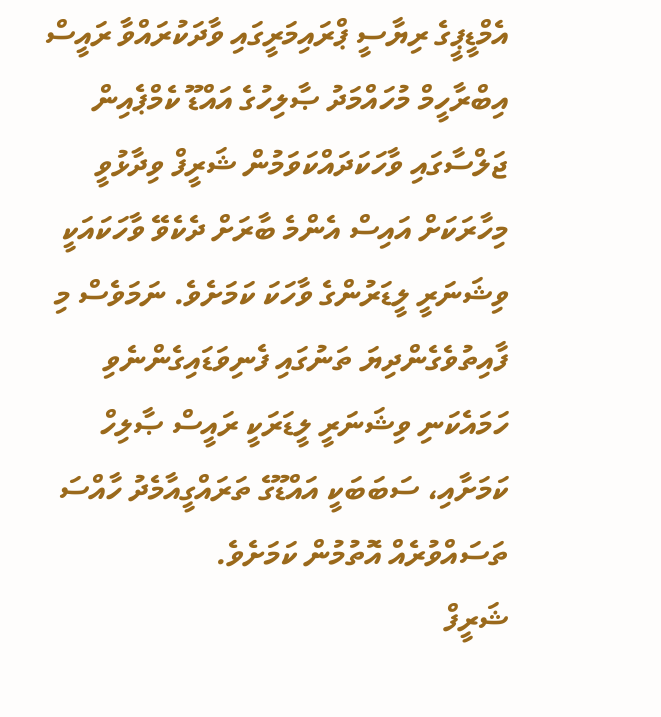އެމްޑީޕީގެ ރިޔާސީ ޕްރައިމަރީގައި ވާދަކުރައްވާ ރައީސް އިބްރާހީމް މުހައްމަދު ޞާލިހުގެ އައްޑޫ ކެމްޕެއިން ޖަލްސާގައި ވާހަކަދައްކަވަމުން ޝަރީފް ވިދާޅުވީ މިހާރަކަށް އައިސް އެންމެ ބާރަށް ދެކެވޭ ވާހަކައަކީ ވިޝަނަރީ ލީޑަރުންގެ ވާހަކަ ކަމަށެވެ. ނަމަވެސް މި ފާއިތުވެގެންދިޔަ ތަނުގައި ފެނިވަޑައިގެންނެވި ހަމައެކަނި ވިޝަނަރީ ލީޑަރަކީ ރައީސް ޞާލިހް ކަމަށާއި، ސަބަބަކީ އައްޑޫގެ ތަރައްގީއާމެދު ހާއްސަ ތަސައްވުރެއް އޮތުމުން ކަމަށެވެ.
ޝަރީފް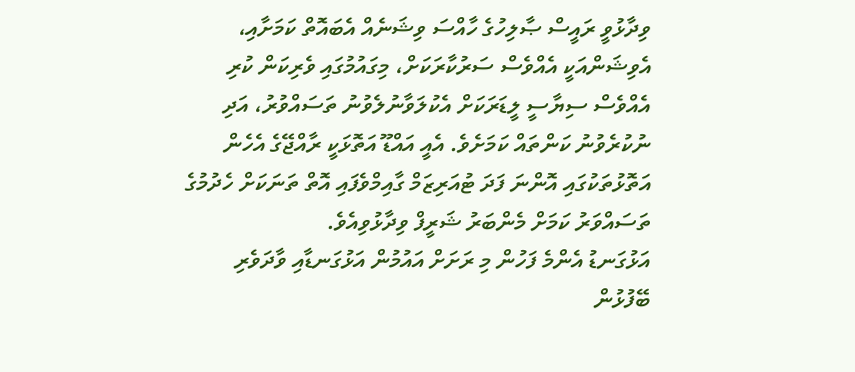ވިދާޅުވީ ރައީސް ޞާލިހުގެ ހާއްސަ ވިޝަނެއް އެބައޮތް ކަމަށާއި، އެވިޝަންއަކީ އެއްވެސް ސަރުކާރަކަށް، މިގައުމުގައި ވެރިކަން ކުރި އެއްވެސް ސިޔާސީ ލީޑަރަކަށް އެކުލަވާނުލެވުނު ތަސައްވުރު، އަދި ނުކުރެވުނު ކަންތައް ކަމަށެވެ. އެއީ އައްޑޫ އަތޮޅަކީ ރާއްޖޭގެ އެހެން އަތޮޅުތަކުގައި އޮންނަ ފަދަ ޓުއަރިޒަމް ގާއިމްވެފައި އޮތް ތަނަކަށް ހެދުމުގެ ތަސައްވަރު ކަމަށް މެންބަރު ޝަރީފް ވިދާޅުވިއެވެ.
އަޅުގަނޑު އެންމެ ފަހުން މި ރަށަށް އައުމުން އަޅުގަނޑާއި ވާދަވެރި ބޭފުޅުން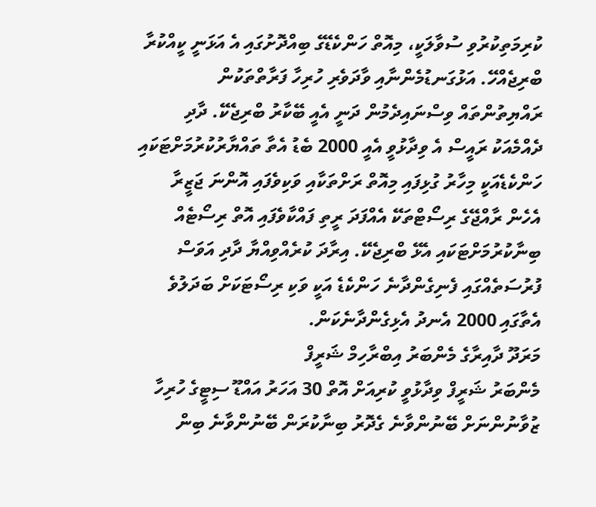ކުރިމަތިކުރުވި ސުވާލަކީ، މިއޮތް ހަންކެޑޭގެ ބިއްދޮށުގައި އެ އަޅަނީ ކީއްކުރާ ބްރިޖެއްހޭ. އަޅުގަނޑުމެންނާއި ވާދަވެރި ހުރިހާ ފަރާތްތަކުން ރައްޔިތުންތައް ވިސްނައިދެމުން ދަނީ އެއީ ބޭކާރު ބްރިޖެކޭ. ދާދި ދެއްމެއަކު ރައީސް އެ ވިދާޅުވީ އެއީ 2000 ބެޑު އެތާ ތައްޔާރުކުރުމަށްޓަކައި ހަންކެޑެއަކީ މިހާރު ގުޅިފައި މިއޮތް ރަށްތަކާއި ވަކިވެފައި އޮންނަ ޖަޒީރާ އެހެން ރާއްޖޭގެ ރިސޯޓްތަކޭ އެއްފަދަ ރީތި ފައްކާވެފައި އޮތް ރިސޯޓެއް ބިނާކުރުމަށްޓަކައި އެޅޭ ބްރިޖެކޭ. އިރާދަ ކުރެއްވިއްޔާ ދާދި އަވަސް ފުރުސަތެއްގައި ފެނިގެންދާނެ ހަންކެޑެ އަކީ ވަކި ރިސޯޓަކަށް ބަދަލުވެ އެތާގައި 2000 އެނދު އެޅިގެންދާނެކަން.
މަރަދޫ ދާއިރާގެ މެންބަރު އިބްރާހިމް ޝަރީފް
މެންބަރު ޝަރީފް ވިދާޅުވީ ކުރިއަށް އޮތް 30 އަހަރު އައްޑޫ ސިޓީގެ ހުރިހާ ޒުވާނުންނަށް ބޭނުންވާނެ ގެދޮރު ބިނާކުރަން ބޭނުންވާނެ ބިން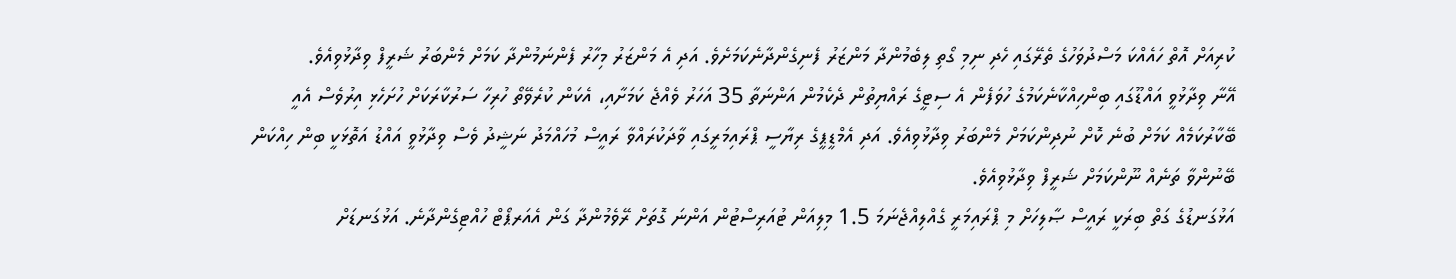ކުރިއަށް އޮތް ހައެއްކަ މަސްދުވަހުގެ ތެރޭގައި ހެދި ނިމި ގޯތި ލިބެމުންދާ މަންޒަރު ފެނިގެންދާނެކަމަށެވެ. އަދި އެ މަންޒަރު މިހާރު ފެންނަމުންދާ ކަމަށް މެންބަރު ޝަރީފް ވިދާޅުވިއެވެ.
އޭނާ ވިދާޅުވީ އައްޑޫގައި ބިންހިއްކާނެކަމުގެ ހުވަފެން އެ ސިޓީގެ ރައްޔިތުން ދެކެމުން އަންނަތާ 35 އަހަރު ވެއްޖެ ކަމަށާއި، އެކަން ކުރެވޭތޯ ހުރިހާ ސަރުކާރަކަށް ހުށަހެޅި އިރުވެސް އެއީ ބޭކާރުކަމެއް ކަމަށް ބުނެ ކޮށް ނުދިންކަމަށް މެންބަރު ވިދާޅުވިއެވެ. އަދި އެމްޑީޕީގެ ރިޔާސީ ޕްރައިމަރީގައި ވާދަކުރައްވާ ރައީސް މުހައްމަދު ނަޝީދު ވެސް ވިދާޅުވީ އައްޑު އަތޮޅަކީ ބިން ހިއްކަން ބޭނުންވާ ތަނެއް ނޫންކަމަށް ޝަރީފް ވިދާޅުވިއެވެ.
އަޅުގަނޑުގެ ގަތް ބިރަކީ ރައީސް ޞާލިހަށް މި ޕްރައިމަރީ ގެއްލިއްޖެނަމަ 1.5 މިލިއަން ޓުއަރިސްޓުން އަންނަ ގޮތަށް ރޭވެމުންދާ ގަން އެއަރޕޯޓް ހުއްޓިގެންދާނެ. އަޅުގަނޑަށް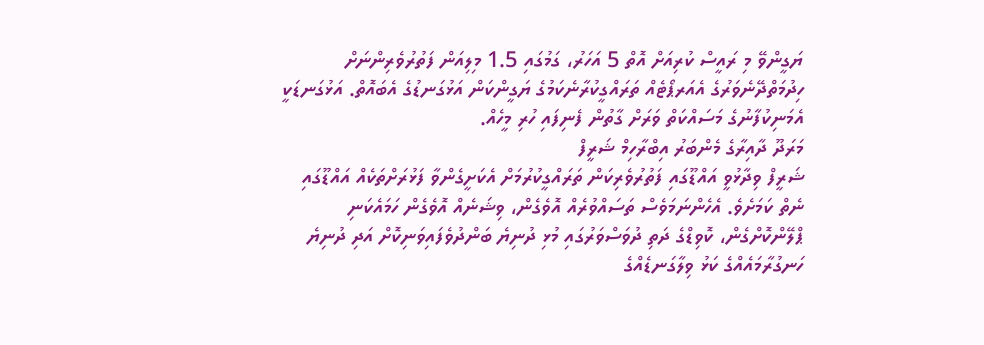ޔަގީންވޭ މި ރައީސް ކުރިއަށް އޮތް 5 އަހަރު، ގަމުގައި 1.5 މިލިއަން ފަތުރުވެރިންނަށް ހިދުމަތްދޭނެވަރުގެ އެއަރޕޯޓެއް ތަރައްގީކުރާނެކަމުގެ ޔަގީންކަން އަޅުގަނޑުގެ އެބައޮތް. އަޅުގަނޑަކީ އެމަނިކުފާނުގެ މަސައްކަތް ވަރަށް ގާތުން ފެނިފައި ހުރި މީހެއް.
މަރަދޫ ދާއިރާގެ މެންބަރު އިބްރާހިމް ޝަރީފް
ޝަރީފް ވިދާޅުވީ އައްޑޫގައި ފަތުރުވެރިކަން ތަރައްގީކުރުމަށް އެކަށީގެންވާ ފަޅުރަށްތަކެއް އައްޑޫގައި ނެތް ކަމަށެވެ. އެހެންނަމަވެސް ތަސައްވުރެއް އޮވެގެން، ވިޝަނެއް އޮވެގެން ހަމައެކަނި ޕްލޭންކޮށްގެން، ކޮވިޑްގެ ދަތި ދުވަސްވަރުގައި މުޅި ދުނިޔެ ބަންދުވެފައިވަނިކޮށް އަދި ދުނިޔެ ހަނގުރާމައެއްގެ ކަޅު ވިލާގަނޑެއްގެ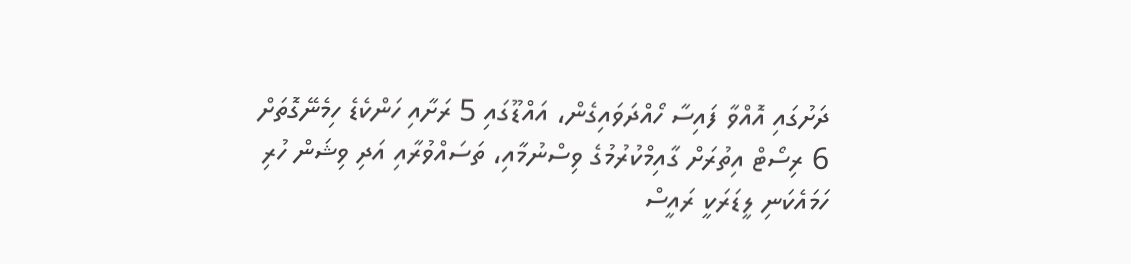ދަށުގައި އޮއްވާ ފައިސާ ހޯއްދަވައިގެން، އައްޑޫގައި 5 ރަށާއި ހަންކެޑެ ހިމެނޭގޮތަށް 6 ރިސޯޓް އިތުރަށް ގާއިމްކުރުމުގެ ވިސްނުމާއި، ތަސައްވުރާއި އަދި ވިޝަން ހުރި ހަމައެކަނި ލީޑަރަކީ ރައީސް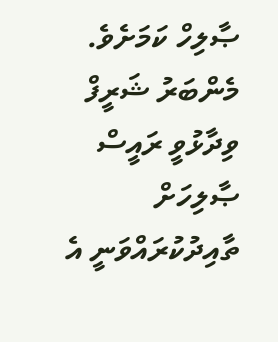ޞާލިހް ކަމަށެވެ.
މެންބަރު ޝަރީފް ވިދާޅުވީ ރައީސް ޞާލިހަށް ތާއިދުކުރައްވަނީ އެ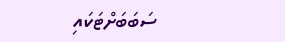ސަބަބަށްޓަކައި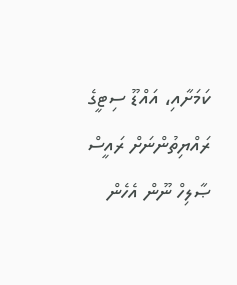ކަމަށާއި، އައްޑޫ ސިޓީގެ ރައްޔިތުންނަށް ރައީސް ޞާލިހް ނޫން އެހެން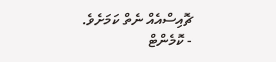ޗޮއިސްއެއް ނެތް ކަމަށެވެ.
- ކޮމެންޓް